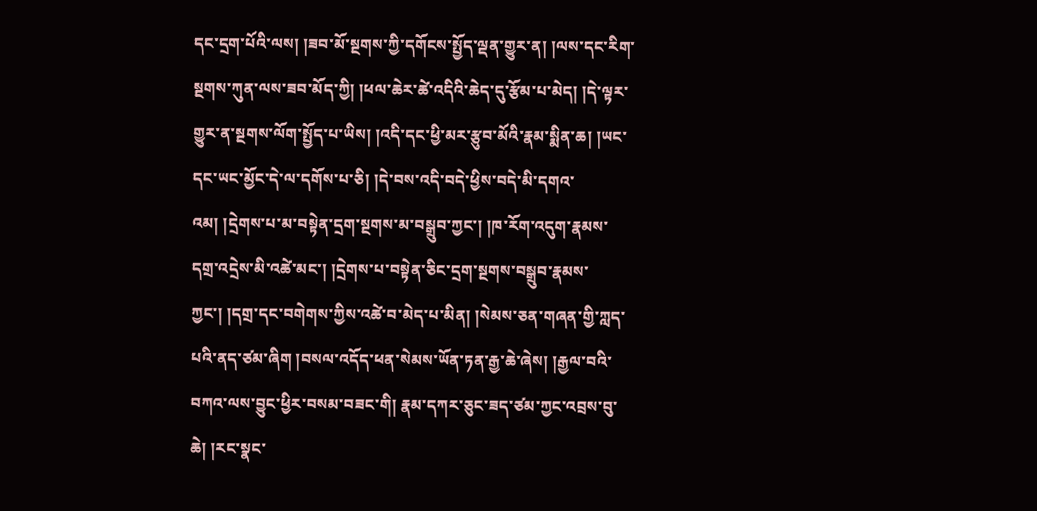དང་དྲག་པོའི་ལས། །ཟབ་མོ་སྔགས་ཀྱི་དགོངས་སྤྱོད་ལྡན་གྱུར་ན། །ལས་དང་རིག་སྔགས་ཀུན་ལས་ཟབ་མོད་ཀྱི། །ཕལ་ཆེར་ཚེ་འདིའི་ཆེད་དུ་རྩོམ་པ་མེད། །དེ་ལྟར་གྱུར་ན་སྔགས་ལོག་སྤྱོད་པ་ཡིས། །འདི་དང་ཕྱི་མར་རྩུབ་མོའི་རྣམ་སྨིན་ཆ། །ཡང་དང་ཡང་མྱོང་དེ་ལ་དགོས་པ་ཅི། །དེ་བས་འདི་བདེ་ཕྱིས་བདེ་མི་དགའ་འམ། །དྲེགས་པ་མ་བསྟེན་དྲག་སྔགས་མ་བསྒྲུབ་ཀྱང་། །ཁ་རོག་འདུག་རྣམས་དགྲ་འདྲེས་མི་འཚེ་མང་། །དྲེགས་པ་བསྟེན་ཅིང་དྲག་སྔགས་བསྒྲུབ་རྣམས་ཀྱང་། །དགྲ་དང་བགེགས་ཀྱིས་འཚེ་བ་མེད་པ་མིན། །སེམས་ཅན་གཞན་གྱི་ཀླད་པའི་ནད་ཙམ་ཞིག །བསལ་འདོད་ཕན་སེམས་ཡོན་ཏན་རྒྱ་ཆེ་ཞེས། །རྒྱལ་བའི་བཀའ་ལས་བྱུང་ཕྱིར་བསམ་བཟང་གི། རྣམ་དཀར་ཅུང་ཟད་ཙམ་ཀྱང་འབྲས་བུ་ཆེ། །རང་སྣང་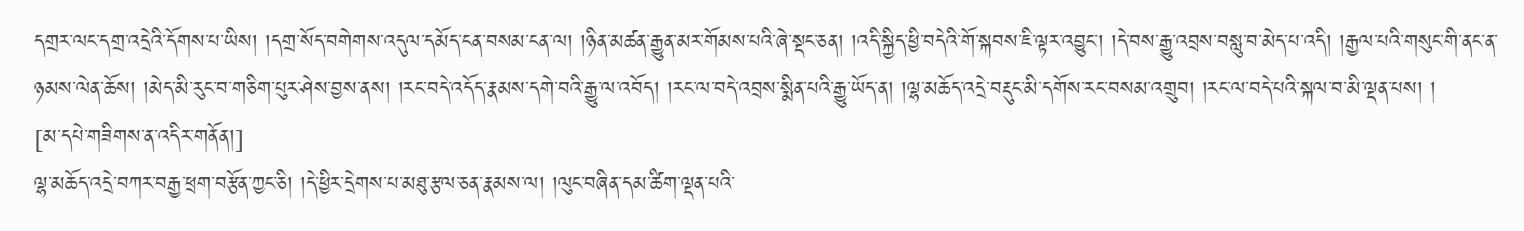དགྲར་ལང་དགྲ་འདྲེའི་དོགས་པ་ཡིས། །དགྲ་སོད་བགེགས་འདུལ་དམོད་ངན་བསམ་ངན་ལ། །ཉིན་མཚན་རྒྱུན་མར་གོམས་པའི་ཞེ་སྡང་ཅན། །འདི་སྐྱིད་ཕྱི་བདེའི་གོ་སྐབས་ཇི་ལྟར་འབྱུང་། །དེ་བས་རྒྱུ་འབྲས་བསླུ་བ་མེད་པ་འདི། །རྒྱལ་པའི་གསུང་གི་ནང་ན་ཉམས་ལེན་ཆོས། །མེད་མི་རུང་བ་གཅིག་པུར་ཤེས་བྱས་ནས། །རང་བདེ་འདོད་རྣམས་དགེ་བའི་རྒྱུ་ལ་འབོད། །རང་ལ་བདེ་འབྲས་སྨིན་པའི་རྒྱུ་ཡོད་ན། །ལྷ་མཆོད་འདྲེ་བརྡུང་མི་དགོས་རང་བསམ་འགྲུབ། །རང་ལ་བདེ་པའི་སྐལ་བ་མི་ལྡན་པས། །
[མ་དཔེ་གཟིགས་ན་འདིར་གནོན།]
ལྷ་མཆོད་འདྲེ་བཀར་བརྒྱ་ཕྲག་བརྩོན་ཀྱང་ཅི། །དེ་ཕྱིར་དྲེགས་པ་མཐུ་རྩལ་ཅན་རྣམས་ལ། །ལུང་བཞིན་དམ་ཚིག་ལྡན་པའི་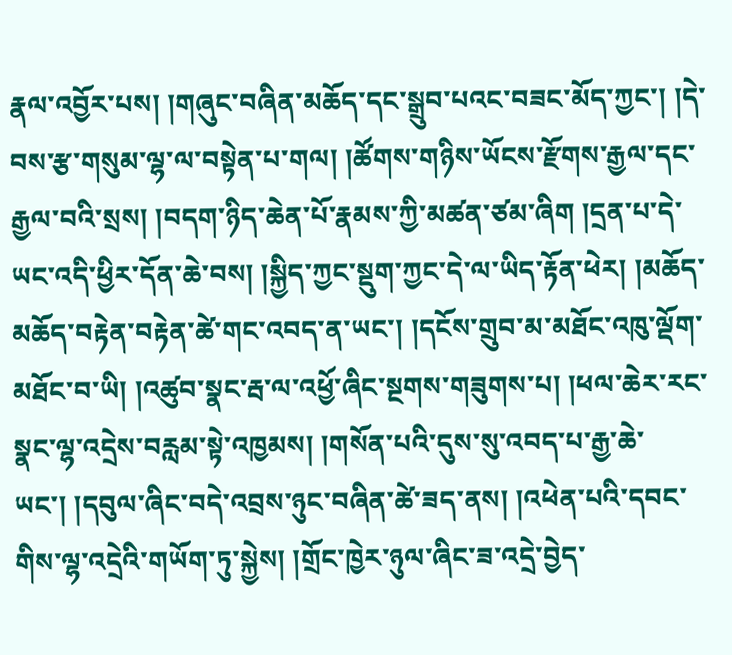རྣལ་འབྱོར་པས། །གཞུང་བཞིན་མཆོད་དང་སྒྲུབ་པའང་བཟང་མོད་ཀྱང་། །དེ་བས་རྩ་གསུམ་ལྷ་ལ་བསྟེན་པ་གལ། །ཚོགས་གཉིས་ཡོངས་རྫོགས་རྒྱལ་དང་རྒྱལ་བའི་སྲས། །བདག་ཉིད་ཆེན་པོ་རྣམས་ཀྱི་མཚན་ཙམ་ཞིག །དྲན་པ་དེ་ཡང་འདི་ཕྱིར་དོན་ཆེ་བས། །སྐྱིད་ཀྱང་སྡུག་ཀྱང་དེ་ལ་ཡིད་རྟོན་ཕེར། །མཆོད་མཆོད་བརྟེན་བརྟེན་ཚེ་གང་འབད་ན་ཡང་། །དངོས་གྲུབ་མ་མཐོང་འཁུ་ལྡོག་མཐོང་བ་ཡི། །འཚུབ་སྣང་རྦ་ལ་འཕྱོ་ཞིང་སྔགས་གཟུགས་པ། །ཕལ་ཆེར་རང་སྣང་ལྷ་འདྲེས་བརླམ་སྟེ་འཁྱམས། །གསོན་པའི་དུས་སུ་འབད་པ་རྒྱ་ཆེ་ཡང་། །དབུལ་ཞིང་བདེ་འབྲས་ཉུང་བཞིན་ཚེ་ཟད་ནས། །འཕེན་པའི་དབང་གིས་ལྷ་འདྲེའི་གཡོག་ཏུ་སྐྱེས། །གྲོང་ཁྱེར་ཉུལ་ཞིང་ཟ་འདྲེ་བྱེད་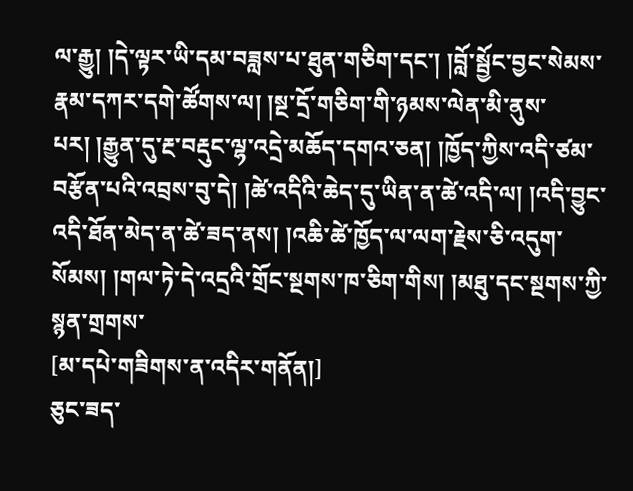ལ་རྒྱུ། །དེ་ལྟར་ཡི་དམ་བཟླས་པ་ཐུན་གཅིག་དང་། །བློ་སྦྱོང་བྱང་སེམས་རྣམ་དཀར་དགེ་ཚོགས་ལ། །སྔ་དྲོ་གཅིག་གི་ཉམས་ལེན་མི་ནུས་པར། །རྒྱུན་དུ་རྔ་བརྡུང་ལྷ་འདྲེ་མཆོད་དགའ་ཅན། །ཁྱོད་ཀྱིས་འདི་ཙམ་བརྩོན་པའི་འབྲས་བུ་དེ། །ཚེ་འདིའི་ཆེད་དུ་ཡིན་ན་ཚེ་འདི་ལ། །འདི་བྱུང་འདི་ཐོན་མེད་ན་ཚེ་ཟད་ནས། །འཆི་ཚེ་ཁྱོད་ལ་ལག་རྗེས་ཅི་འདུག་སོམས། །གལ་ཏེ་དེ་འདྲའི་གྲོང་སྔགས་ཁ་ཅིག་གིས། །མཐུ་དང་སྔགས་ཀྱི་སྙན་གྲགས་
[མ་དཔེ་གཟིགས་ན་འདིར་གནོན།]
ཅུང་ཟད་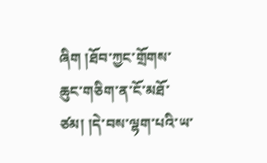ཞིག །ཐོབ་ཀྱང་གྲོགས་ཆུང་གཅིག་ན་ངོ་མཐོ་ཙམ། །དེ་བས་ལྷག་པའི་ཡ་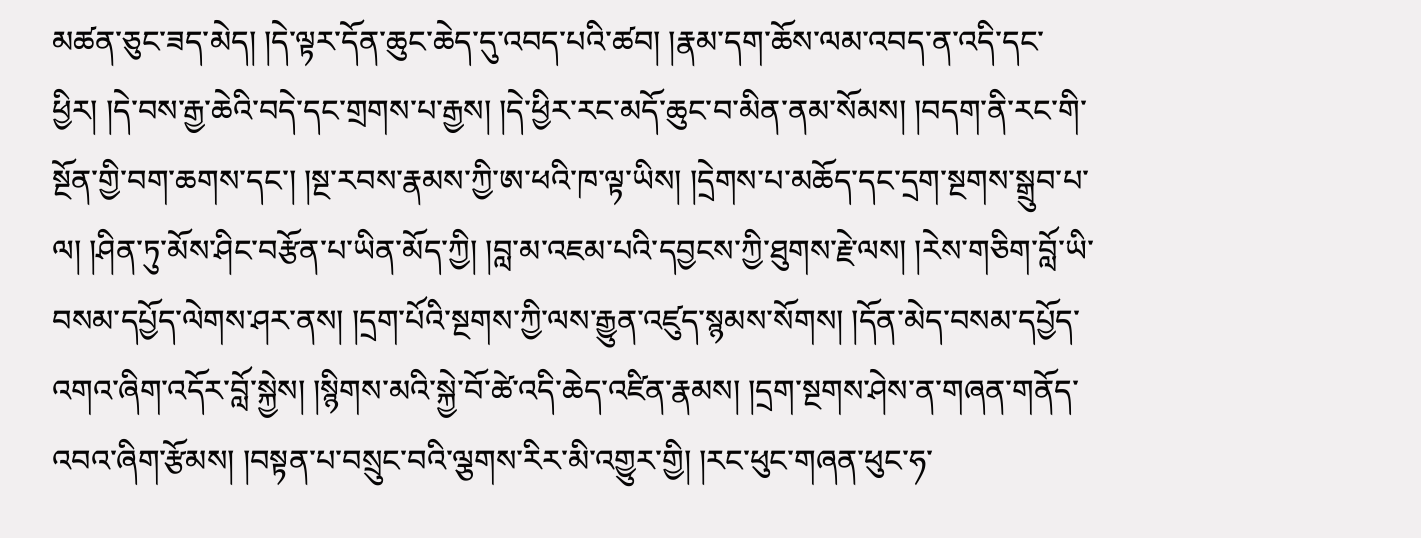མཚན་ཅུང་ཟད་མེད། །དེ་ལྟར་དོན་ཆུང་ཆེད་དུ་འབད་པའི་ཚབ། །རྣམ་དག་ཆོས་ལམ་འབད་ན་འདི་དང་ཕྱིར། །དེ་བས་རྒྱ་ཆེའི་བདེ་དང་གྲགས་པ་རྒྱས། །དེ་ཕྱིར་རང་མདོ་ཆུང་བ་མིན་ནམ་སོམས། །བདག་ནི་རང་གི་སྔོན་གྱི་བག་ཆགས་དང་། །སྔ་རབས་རྣམས་ཀྱི་ཨ་ཕའི་ཁ་ལྟ་ཡིས། །དྲེགས་པ་མཆོད་དང་དྲག་སྔགས་སྒྲུབ་པ་ལ། །ཤིན་ཏུ་མོས་ཤིང་བརྩོན་པ་ཡིན་མོད་ཀྱི། །བླ་མ་འཇམ་པའི་དབྱངས་ཀྱི་ཐུགས་རྗེ་ལས། །རེས་གཅིག་བློ་ཡི་བསམ་དཔྱོད་ལེགས་ཤར་ནས། །དྲག་པོའི་སྔགས་ཀྱི་ལས་རྒྱུན་འཛུད་སྙམས་སོགས། །དོན་མེད་བསམ་དཔྱོད་འགའ་ཞིག་འདོར་བློ་སྐྱེས། །སྙིགས་མའི་སྐྱེ་བོ་ཚེ་འདི་ཆེད་འཛིན་རྣམས། །དྲག་སྔགས་ཤེས་ན་གཞན་གནོད་འབའ་ཞིག་རྩོམས། །བསྟན་པ་བསྲུང་བའི་ལྕགས་རིར་མི་འགྱུར་གྱི། །རང་ཕུང་གཞན་ཕུང་ཧ་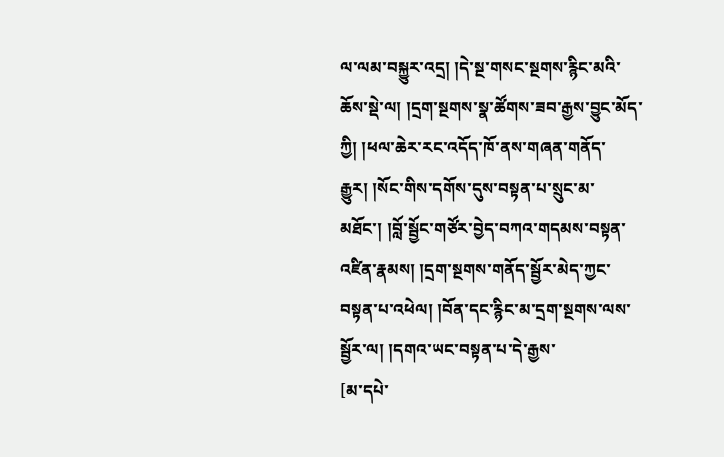ལ་ལམ་བསྐྱུར་འདྲ། །དེ་སྔ་གསང་སྔགས་རྙིང་མའི་ཆོས་སྡེ་ལ། །དྲག་སྔགས་སྣ་ཚོགས་ཟབ་རྒྱས་བྱུང་མོད་ཀྱི། །ཕལ་ཆེར་རང་འདོད་ཁོ་ནས་གཞན་གནོད་རྒྱུར། །སོང་གིས་དགོས་དུས་བསྟན་པ་སྲུང་མ་མཐོང་། །བློ་སྦྱོང་གཙོར་བྱེད་བཀའ་གདམས་བསྟན་འཛིན་རྣམས། །དྲག་སྔགས་གནོད་སྦྱོར་མེད་ཀྱང་བསྟན་པ་འཕེལ། །བོན་དང་རྙིང་མ་དྲག་སྔགས་ལས་སྦྱོར་ལ། །དགའ་ཡང་བསྟན་པ་དེ་རྒྱས་
[མ་དཔེ་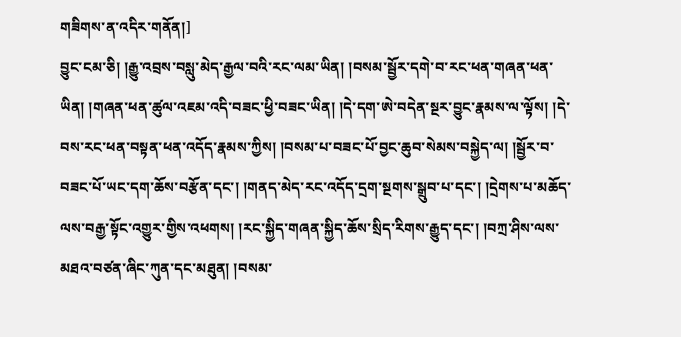གཟིགས་ན་འདིར་གནོན།]
བྱུང་ངམ་ཅི། །རྒྱུ་འབྲས་བསླུ་མེད་རྒྱལ་བའི་རང་ལམ་ཡིན། །བསམ་སྦྱོར་དགེ་བ་རང་ཕན་གཞན་ཕན་ཡིན། །གཞན་ཕན་ཚུལ་འཇམ་འདི་བཟང་ཕྱི་བཟང་ཡིན། །དེ་དག་ཨེ་བདེན་སྔར་བྱུང་རྣམས་ལ་ལྟོས། །དེ་བས་རང་ཕན་བསྟན་ཕན་འདོད་རྣམས་ཀྱིས། །བསམ་པ་བཟང་པོ་བྱང་ཆུབ་སེམས་བསྐྱེད་ལ། །སྦྱོར་བ་བཟང་པོ་ཡང་དག་ཆོས་བརྩོན་དང་། །གནད་མེད་རང་འདོད་དྲག་སྔགས་སྒྲུབ་པ་དང་། །དྲེགས་པ་མཆོད་ལས་བརྒྱ་སྟོང་འགྱུར་གྱིས་འཕགས། །རང་སྐྱིད་གཞན་སྐྱིད་ཆོས་སྲིད་རིགས་རྒྱུད་དང་། །བཀྲ་ཤིས་ལས་མཐའ་བཙན་ཞིང་ཀུན་དང་མཐུན། །བསམ་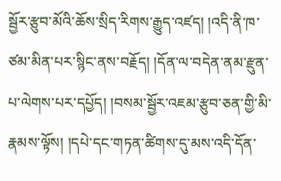སྦྱོར་རྩུབ་མོའི་ཆོས་སྲིད་རིགས་རྒྱུད་འཛད། །འདི་ནི་ཁ་ཙམ་མིན་པར་སྙིང་ནས་བརྗོད། །དོན་ལ་བདེན་ནམ་རྫུན་པ་ལེགས་པར་དཔྱོད། །བསམ་སྦྱོར་འཇམ་རྩུབ་ཅན་གྱི་མི་རྣམས་ལྟོས། །དཔེ་དང་གཏན་ཚིགས་དུ་མས་འདི་དོན་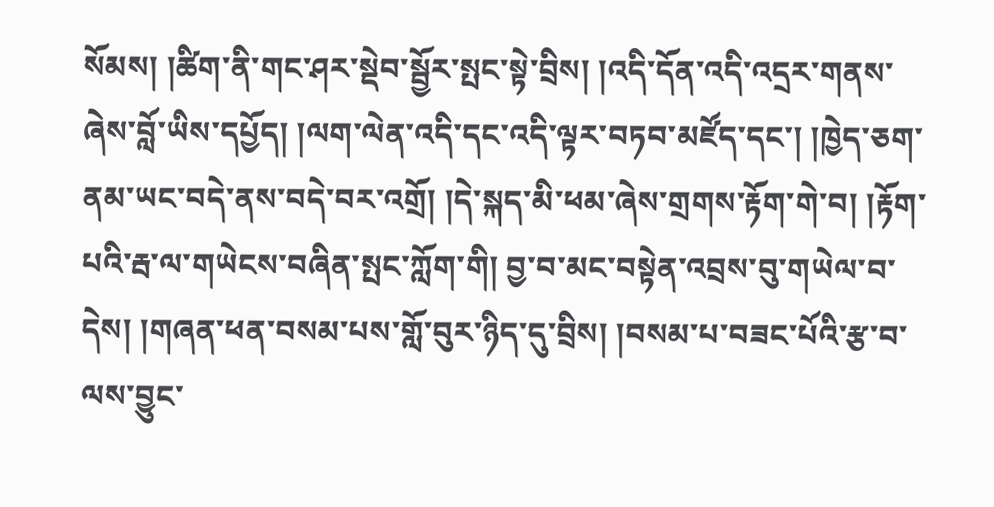སོམས། །ཚིག་ནི་གང་ཤར་སྡེབ་སྦྱོར་སྤང་སྟེ་བྲིས། །འདི་དོན་འདི་འདྲར་གནས་ཞེས་བློ་ཡིས་དཔྱོད། །ལག་ལེན་འདི་དང་འདི་ལྟར་བཏབ་མཛོད་དང་། །ཁྱེད་ཅག་ནམ་ཡང་བདེ་ནས་བདེ་བར་འགྲོ། །དེ་སྐད་མི་ཕམ་ཞེས་གྲགས་རྟོག་གེ་བ། །རྟོག་པའི་རྦ་ལ་གཡེངས་བཞིན་སྤང་ཀློག་གི། བྱ་བ་མང་བསྟེན་འབྲས་བུ་གཡེལ་བ་དེས། །གཞན་ཕན་བསམ་པས་གློ་བུར་ཉིད་དུ་བྲིས། །བསམ་པ་བཟང་པོའི་རྩ་བ་ལས་བྱུང་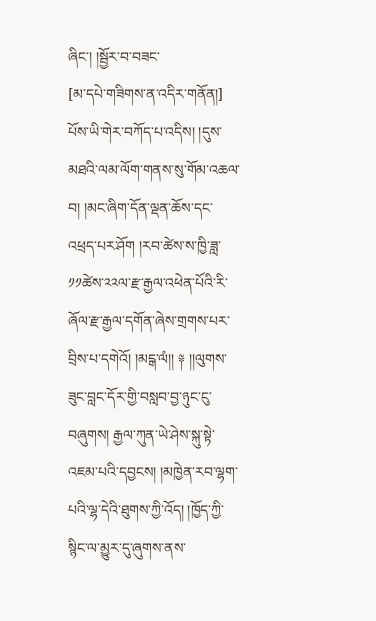ཞིང་། །སྦྱོར་བ་བཟང་
[མ་དཔེ་གཟིགས་ན་འདིར་གནོན།]
པོས་ཡི་གེར་བཀོད་པ་འདིས། །དུས་མཐའི་ལམ་ལོག་གནས་སུ་གོམ་འཆལ་བ། །མང་ཞིག་དོན་ལྡན་ཆོས་དང་འཕྲད་པར་ཤོག །རབ་ཚེས་ས་ཁྱི་ཟླ་༡༡ཚེས་༢༢ལ་རྫ་རྒྱལ་འཕེན་པོའི་རི་ཞོལ་རྫ་རྒྱལ་དགོན་ཞེས་གྲགས་པར་བྲིས་པ་དགེའོ། །མངྒ་ལཾ།། ༈ །།ལུགས་ཟུང་བླང་དོར་གྱི་བསླབ་བྱ་ཉུང་ངུ་བཞུགས། རྒྱལ་ཀུན་ཡེ་ཤེས་སྐུ་སྟེ་འཇམ་པའི་དབྱངས། །མཁྱེན་རབ་ལྷག་པའི་ལྷ་དེའི་ཐུགས་ཀྱི་འོད། །ཁྱོད་ཀྱི་སྙིང་ལ་མྱུར་དུ་ཞུགས་ནས་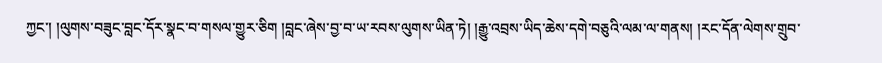ཀྱང་། །ལུགས་བཟུང་བླང་དོར་སྣང་བ་གསལ་གྱུར་ཅིག །བླང་ཞེས་བྱ་བ་ཡ་རབས་ལུགས་ཡིན་ཏེ། །རྒྱུ་འབྲས་ཡིད་ཆེས་དགེ་བཅུའི་ལམ་ལ་གནས། །རང་དོན་ལེགས་གྲུབ་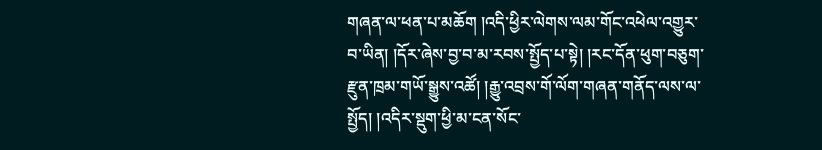གཞན་ལ་ཕན་པ་མཆོག །འདི་ཕྱིར་ལེགས་ལམ་གོང་འཕེལ་འགྱུར་བ་ཡིན། །དོར་ཞེས་བྱ་བ་མ་རབས་སྤྱོད་པ་སྟེ། །རང་དོན་ཕུག་བཅུག་རྫུན་ཁྲམ་གཡོ་སྒྱུས་འཚོ། །རྒྱུ་འབྲས་གོ་ལོག་གཞན་གནོད་ལས་ལ་སྤྱོད། །འདིར་སྡུག་ཕྱི་མ་ངན་སོང་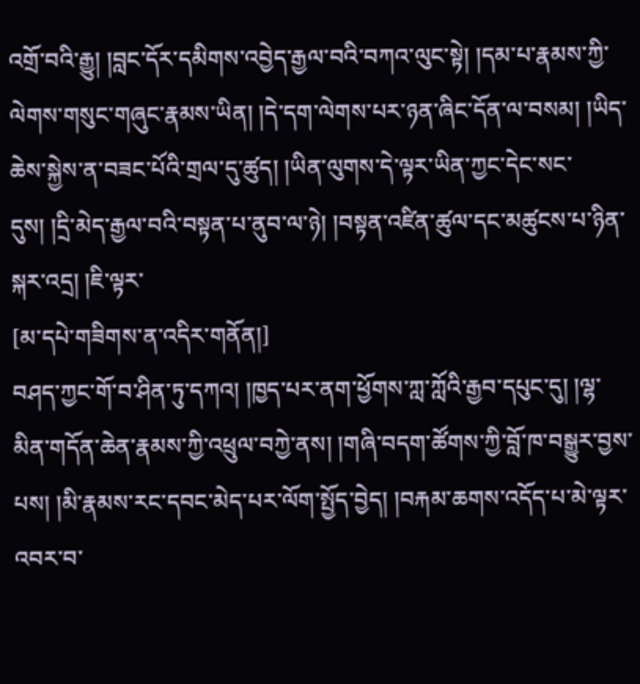འགྲོ་བའི་རྒྱུ། །བླང་དོར་དམིགས་འབྱེད་རྒྱལ་བའི་བཀའ་ལུང་སྟེ། །དམ་པ་རྣམས་ཀྱི་ལེགས་གསུང་གཞུང་རྣམས་ཡིན། །དེ་དག་ལེགས་པར་ཉན་ཞིང་དོན་ལ་བསམ། །ཡིད་ཆེས་སྐྱེས་ན་བཟང་པོའི་གྲལ་དུ་ཚུད། །ཡིན་ལུགས་དེ་ལྟར་ཡིན་ཀྱང་དེང་སང་དུས། །དྲི་མེད་རྒྱལ་བའི་བསྟན་པ་ནུབ་ལ་ཉེ། །བསྟན་འཛིན་ཚུལ་དང་མཚུངས་པ་ཉིན་སྐར་འདྲ། །ཇི་ལྟར་
[མ་དཔེ་གཟིགས་ན་འདིར་གནོན།]
བཤད་ཀྱང་གོ་བ་ཤིན་ཏུ་དཀའ། །ཁྱད་པར་ནག་ཕྱོགས་ཀླ་ཀློའི་རྒྱབ་དཔུང་དུ། །ལྷ་མིན་གདོན་ཆེན་རྣམས་ཀྱི་འཕྲུལ་བཀྱེ་ནས། །གཞི་བདག་ཚོགས་ཀྱི་བློ་ཁ་བསྒྱུར་བྱས་པས། །མི་རྣམས་རང་དབང་མེད་པར་ལོག་སྤྱོད་བྱེད། །བརྐམ་ཆགས་འདོད་པ་མེ་ལྟར་འབར་བ་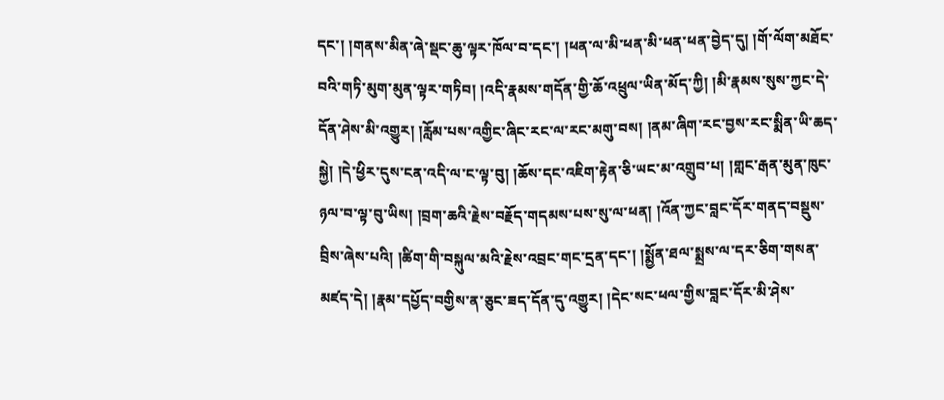དང་། །གནས་མིན་ཞེ་སྡང་ཆུ་ལྟར་ཁོལ་བ་དང་། །ཕན་ལ་མི་ཕན་མི་ཕན་ཕན་བྱེད་དུ། །གོ་ལོག་མཐོང་བའི་གཏི་མུག་མུན་ལྟར་གཏིབ། །འདི་རྣམས་གདོན་གྱི་ཆོ་འཕྲུལ་ཡིན་མོད་ཀྱི། །མི་རྣམས་སུས་ཀྱང་དེ་དོན་ཤེས་མི་འགྱུར། །རློམ་པས་འགྱིང་ཞིང་རང་ལ་རང་མགུ་བས། །ནམ་ཞིག་རང་བྱས་རང་སྨིན་ཡི་ཆད་སྐྱེ། །དེ་ཕྱིར་དུས་ངན་འདི་ལ་ང་ལྟ་བུ། །ཆོས་དང་འཇིག་རྟེན་ཅི་ཡང་མ་འགྲུབ་པ། །གླང་རྒན་མུན་ཁུང་ཉལ་བ་ལྟ་བུ་ཡིས། །བྲག་ཆའི་རྗེས་བརྗོད་གདམས་པས་སུ་ལ་ཕན། །འོན་ཀྱང་བླང་དོར་གནད་བསྡུས་བྲིས་ཞེས་པའི། །ཚིག་གི་བསྐུལ་མའི་རྗེས་འབྲང་གང་དྲན་དང་། །སྨྱོན་ཐལ་སྨྲས་ལ་དར་ཅིག་གསན་མཛད་དེ། །རྣམ་དཔྱོད་བགྱིས་ན་ཅུང་ཟད་དོན་དུ་འགྱུར། །དེང་སང་ཕལ་གྱིས་བླང་དོར་མི་ཤེས་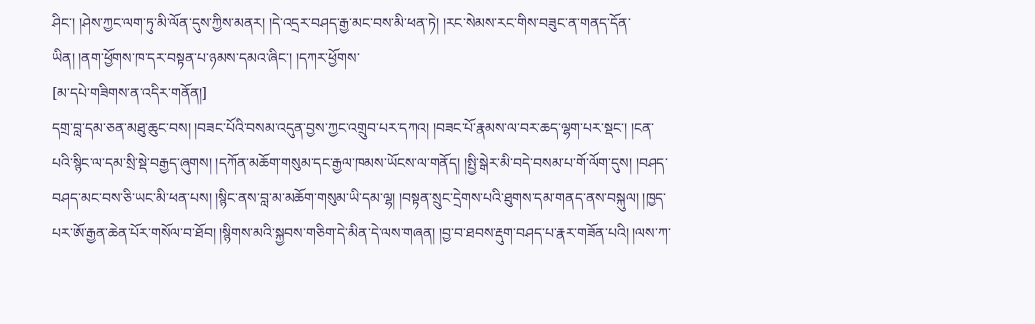ཤིང་། །ཤེས་ཀྱང་ལག་ཏུ་མི་ལོན་དུས་ཀྱིས་མནར། །དེ་འདྲར་བཤད་རྒྱ་མང་བས་མི་ཕན་ཏེ། །རང་སེམས་རང་གིས་བཟུང་ན་གནད་དོན་ཡིན། །ནག་ཕྱོགས་ཁ་དར་བསྟན་པ་ཉམས་དམའ་ཞིང་། །དཀར་ཕྱོགས་
[མ་དཔེ་གཟིགས་ན་འདིར་གནོན།]
དགྲ་བླ་དམ་ཅན་མཐུ་ཆུང་བས། །བཟང་པོའི་བསམ་འདུན་བྱས་ཀྱང་འགྲུབ་པར་དཀའ། །བཟང་པོ་རྣམས་ལ་བར་ཆད་ལྷག་པར་སྡང་། །ངན་པའི་སྙིང་ལ་དམ་སྲི་སྡེ་བརྒྱད་ཞུགས། །དཀོན་མཆོག་གསུམ་དང་རྒྱལ་ཁམས་ཡོངས་ལ་གནོད། །སྤྱི་སྒེར་མི་བདེ་བསམ་པ་གོ་ལོག་དུས། །བཤད་བཤད་མང་བས་ཅི་ཡང་མི་ཕན་པས། །སྙིང་ནས་བླ་མ་མཆོག་གསུམ་ཡི་དམ་ལྷ། །བསྟན་སྲུང་དྲེགས་པའི་ཐུགས་དམ་གནད་ནས་བསྐུལ། །ཁྱད་པར་ཨོ་རྒྱན་ཆེན་པོར་གསོལ་བ་ཐོབ། །སྙིགས་མའི་སྐྱབས་གཅིག་དེ་མིན་དེ་ལས་གཞན། །བྱ་བ་ཐབས་རྡུག་བཤད་པ་རྣར་གཟོན་པའི། །ལས་ཀ་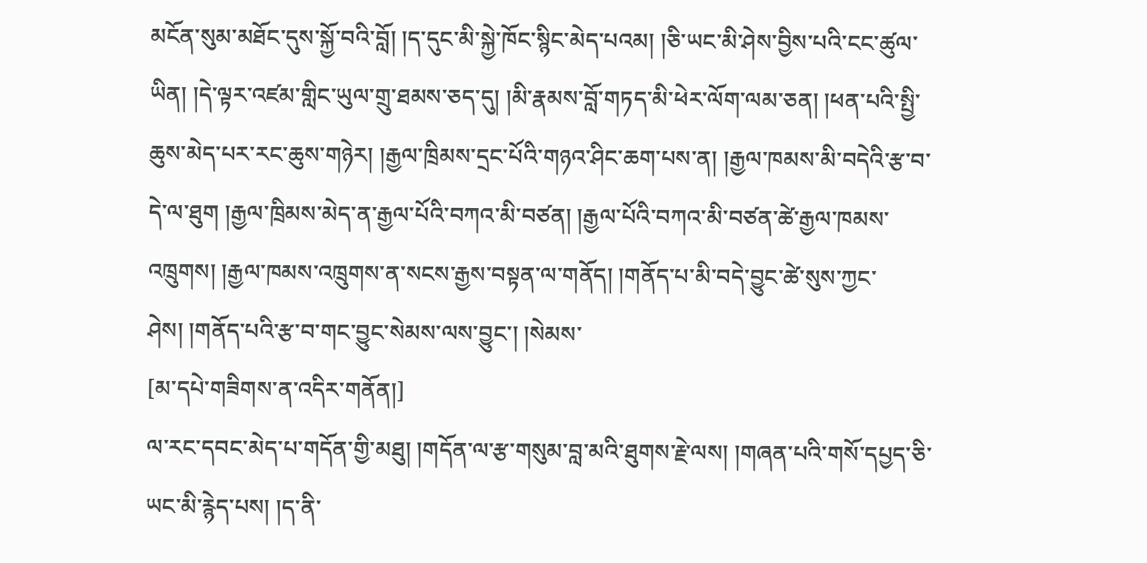མངོན་སུམ་མཐོང་དུས་སྐྱོ་བའི་བློ། །ད་དུང་མི་སྐྱེ་ཁོང་སྙིང་མེད་པའམ། །ཅི་ཡང་མི་ཤེས་བྱིས་པའི་ངང་ཚུལ་ཡིན། །དེ་ལྟར་འཛམ་གླིང་ཡུལ་གྲུ་ཐམས་ཅད་དུ། །མི་རྣམས་བློ་གཏད་མི་ཕེར་ལོག་ལམ་ཅན། །ཕན་པའི་སྤྱི་ཆུས་མེད་པར་རང་ཆུས་གཉེར། །རྒྱལ་ཁྲིམས་དྲང་པོའི་གཉའ་ཤིང་ཆག་པས་ན། །རྒྱལ་ཁམས་མི་བདེའི་རྩ་བ་དེ་ལ་ཐུག །རྒྱལ་ཁྲིམས་མེད་ན་རྒྱལ་པོའི་བཀའ་མི་བཙན། །རྒྱལ་པོའི་བཀའ་མི་བཙན་ཚེ་རྒྱལ་ཁམས་འཁྲུགས། །རྒྱལ་ཁམས་འཁྲུགས་ན་སངས་རྒྱས་བསྟན་ལ་གནོད། །གནོད་པ་མི་བདེ་བྱུང་ཚེ་སུས་ཀྱང་ཤེས། །གནོད་པའི་རྩ་བ་གང་བྱུང་སེམས་ལས་བྱུང་། །སེམས་
[མ་དཔེ་གཟིགས་ན་འདིར་གནོན།]
ལ་རང་དབང་མེད་པ་གདོན་གྱི་མཐུ། །གདོན་ལ་རྩ་གསུམ་བླ་མའི་ཐུགས་རྗེ་ལས། །གཞན་པའི་གསོ་དཔྱད་ཅི་ཡང་མི་རྙེད་པས། །ད་ནི་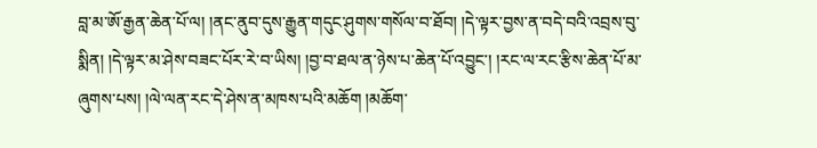བླ་མ་ཨོ་རྒྱན་ཆེན་པོ་ལ། །ནང་ནུབ་དུས་རྒྱུན་གདུང་ཤུགས་གསོལ་བ་ཐོབ། །དེ་ལྟར་བྱས་ན་བདེ་བའི་འབྲས་བུ་སྨིན། །དེ་ལྟར་མ་ཤེས་བཟང་པོར་རེ་བ་ཡིས། །བྱ་བ་ཐལ་ན་ཉེས་པ་ཆེན་པོ་འབྱུང་། །རང་ལ་རང་རྩིས་ཆེན་པོ་མ་ཞུགས་པས། །ལེ་ལན་རང་དེ་ཤེས་ན་མཁས་པའི་མཆོག །མཆོག་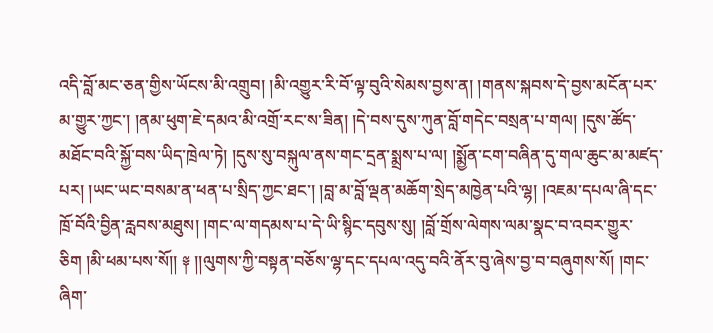འདི་བློ་མང་ཅན་གྱིས་ཡོངས་མི་འགྲུབ། །མི་འགྱུར་རི་བོ་ལྟ་བུའི་སེམས་བྱས་ན། །གནས་སྐབས་དེ་བྱས་མངོན་པར་མ་གྱུར་ཀྱང་། །ནམ་ཕུག་ཇེ་དམའ་མི་འགྲོ་རང་ས་ཟིན། །དེ་བས་དུས་ཀུན་བློ་གདེང་བསྲན་པ་གལ། །དུས་ཚོད་མཐོང་བའི་སྐྱོ་བས་ཡིད་ཁྲེལ་ཏེ། །དུས་སུ་བསྐུལ་ནས་གང་དྲན་སྨྲས་པ་ལ། །སྨྱོན་ངག་བཞིན་དུ་གལ་ཆུང་མ་མཛད་པར། །ཡང་ཡང་བསམ་ན་ཕན་པ་སྲིད་ཀྱང་ཐང་། །བླ་མ་བློ་ལྡན་མཆོག་སྲེད་མཁྱེན་པའི་ལྷ། །འཇམ་དཔལ་ཞི་དང་ཁྲོ་བོའི་བྱིན་རླབས་མཐུས། །གང་ལ་གདམས་པ་དེ་ཡི་སྙིང་དབུས་སུ། །བློ་གྲོས་ལེགས་ལམ་སྣང་བ་འབར་གྱུར་ཅིག །མི་ཕམ་པས་སོ།། ༈ །།ལུགས་ཀྱི་བསྟན་བཅོས་ལྷ་དང་དཔལ་འདུ་བའི་ནོར་བུ་ཞེས་བྱ་བ་བཞུགས་སོ། །གང་ཞིག་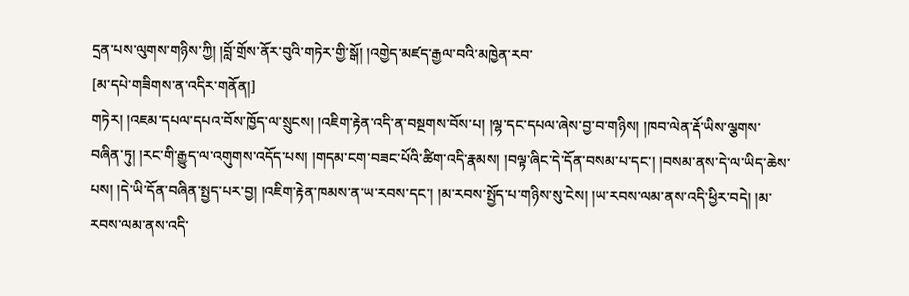དྲན་པས་ལུགས་གཉིས་ཀྱི། །བློ་གྲོས་ནོར་བུའི་གཏེར་གྱི་སྒོ། །འགྱེད་མཛད་རྒྱལ་བའི་མཁྱེན་རབ་
[མ་དཔེ་གཟིགས་ན་འདིར་གནོན།]
གཏེར། །འཇམ་དཔལ་དཔའ་བོས་ཁྱོད་ལ་སྲུངས། །འཇིག་རྟེན་འདི་ན་བསྔགས་བོས་པ། །ལྷ་དང་དཔལ་ཞེས་བྱ་བ་གཉིས། །ཁབ་ལེན་རྡོ་ཡིས་ལྕགས་བཞིན་ཏུ། །རང་གི་རྒྱུད་ལ་འགུགས་འདོད་པས། །གདམ་ངག་བཟང་པོའི་ཚིག་འདི་རྣམས། །བལྟ་ཞིང་དེ་དོན་བསམ་པ་དང་། །བསམ་ནས་དེ་ལ་ཡིད་ཆེས་པས། །དེ་ཡི་དོན་བཞིན་སྤྱད་པར་བྱ། །འཇིག་རྟེན་ཁམས་ན་ཡ་རབས་དང་། །མ་རབས་སྤྱོད་པ་གཉིས་སུ་ངེས། །ཡ་རབས་ལམ་ནས་འདི་ཕྱིར་བདེ། །མ་རབས་ལམ་ནས་འདི་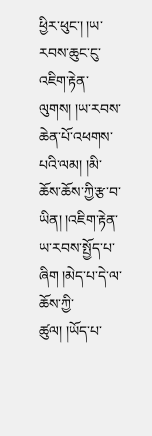ཕྱིར་ཕུང་། །ཡ་རབས་ཆུང་ངུ་འཇིག་རྟེན་ལུགས། །ཡ་རབས་ཆེན་པོ་འཕགས་པའི་ལམ། །མི་ཆོས་ཆོས་ཀྱི་རྩ་བ་ཡིན། །འཇིག་རྟེན་ཡ་རབས་སྤྱོད་པ་ཞིག །མེད་པ་དེ་ལ་ཆོས་ཀྱི་ཚུལ། །ཡོད་པ་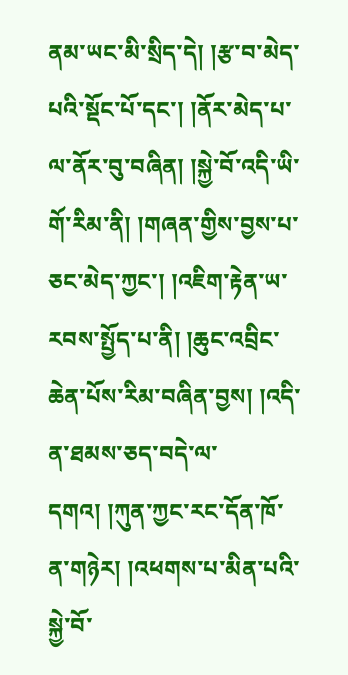ནམ་ཡང་མི་སྲིད་དེ། །རྩ་བ་མེད་པའི་སྡོང་པོ་དང་། །ནོར་མེད་པ་ལ་ནོར་བུ་བཞིན། །སྐྱེ་བོ་འདི་ཡི་གོ་རིམ་ནི། །གཞན་གྱིས་བྱས་པ་ཅང་མེད་ཀྱང་། །འཇིག་རྟེན་ཡ་རབས་སྤྱོད་པ་ནི། །ཆུང་འབྲིང་ཆེན་པོས་རིམ་བཞིན་བྱས། །འདི་ན་ཐམས་ཅད་བདེ་ལ་དགའ། །ཀུན་ཀྱང་རང་དོན་ཁོ་ན་གཉེར། །འཕགས་པ་མིན་པའི་སྐྱེ་བོ་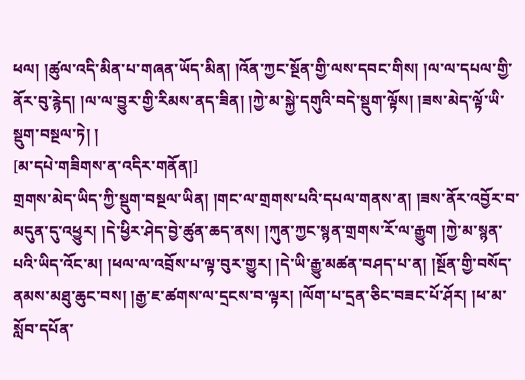ཕལ། །ཚུལ་འདི་མིན་པ་གཞན་ཡོད་མིན། །འོན་ཀྱང་སྔོན་གྱི་ལས་དབང་གིས། །ལ་ལ་དཔལ་གྱི་ནོར་བུ་རྙེད། །ལ་ལ་བྱུར་གྱི་རིམས་ནད་ཟིན། །ཀྱེ་མ་སྐྱེ་དགུའི་བདེ་སྡུག་ལྟོས། །ཟས་མེད་ལྟོ་ཡི་སྡུག་བསྔལ་ཏེ། །
[མ་དཔེ་གཟིགས་ན་འདིར་གནོན།]
གྲགས་མེད་ཡིད་ཀྱི་སྡུག་བསྔལ་ཡིན། །གང་ལ་གྲགས་པའི་དཔལ་གནས་ན། །ཟས་ནོར་འབྱོར་བ་མདུན་དུ་འཕྱུར། །དེ་ཕྱིར་ཤེད་བྱེ་ཚུན་ཆད་ནས། །ཀུན་ཀྱང་སྙན་གྲགས་རོ་ལ་རྒྱུག །ཀྱེ་མ་སྙན་པའི་ཡིད་འོང་མ། །ཕལ་ལ་འབྲོས་པ་ལྟ་བུར་གྱུར། །དེ་ཡི་རྒྱུ་མཚན་བཤད་པ་ན། །སྔོན་གྱི་བསོད་ནམས་མཐུ་ཆུང་བས། །རྒྱ་ཇ་ཚགས་ལ་དྲངས་བ་ལྟར། །ལོག་པ་དྲན་ཅིང་བཟང་པོ་ཤོར། །ཕ་མ་སློབ་དཔོན་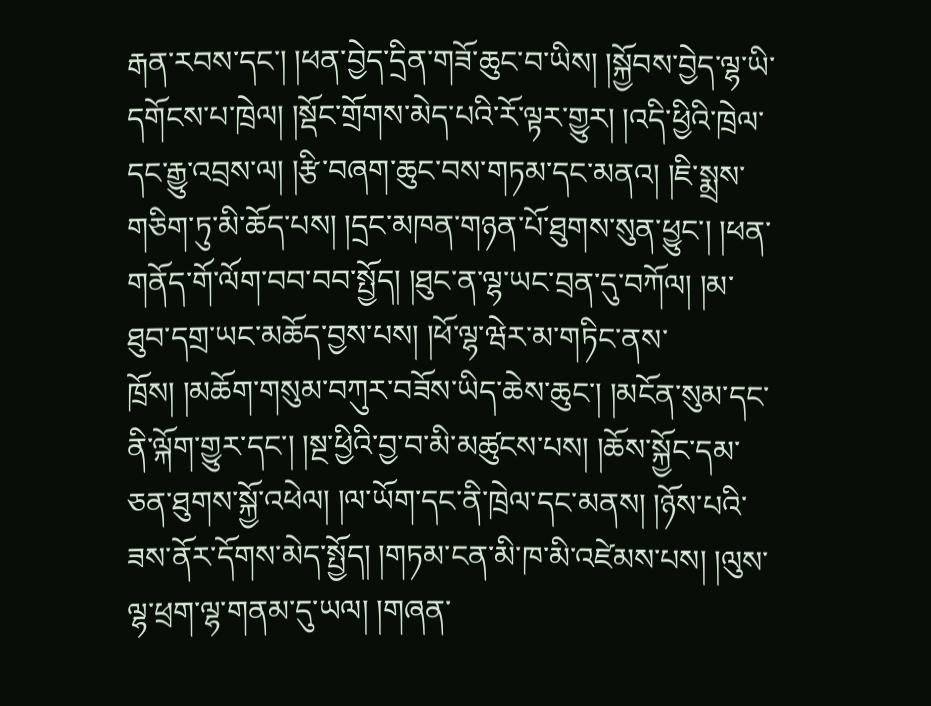རྒན་རབས་དང་། །ཕན་བྱེད་དྲིན་གཟོ་ཆུང་བ་ཡིས། །སྐྱོབས་བྱེད་ལྷ་ཡི་དགོངས་པ་ཁྲེལ། །སྡོང་གྲོགས་མེད་པའི་རོ་ལྟར་གྱུར། །འདི་ཕྱིའི་ཁྲེལ་དང་རྒྱུ་འབྲས་ལ། །རྩི་བཞག་ཆུང་བས་གཏམ་དང་མནའ། །ཇི་སྨྲས་གཅིག་ཏུ་མི་ཆོད་པས། །དྲང་མཁན་གཉན་པོ་ཐུགས་སུན་ཕྱུང་། །ཕན་གནོད་གོ་ལོག་བབ་བབ་སྤྱོད། །ཐུང་ན་ལྷ་ཡང་བྲན་དུ་བཀོལ། །མ་ཐུབ་དགྲ་ཡང་མཆོད་བྱས་པས། །ཕོ་ལྷ་ཝེར་མ་གཏིང་ནས་ཁྲོས། །མཆོག་གསུམ་བཀུར་བཟོས་ཡིད་ཆེས་ཆུང་། །མངོན་སུམ་དང་ནི་ལྐོག་གྱུར་དང་། །སྔ་ཕྱིའི་བྱ་བ་མི་མཚུངས་པས། །ཆོས་སྐྱོང་དམ་ཅན་ཐུགས་སྐྱོ་འཕེལ། །ལ་ཡོག་དང་ནི་ཁྲེལ་དང་མནས། །ཉོས་པའི་ཟས་ནོར་དོགས་མེད་སྤྱོད། །གཏམ་ངན་མི་ཁ་མི་འཛེམས་པས། །ལུས་ལྷ་ཕྲག་ལྷ་གནམ་དུ་ཡལ། །གཞན་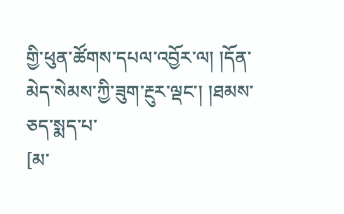གྱི་ཕུན་ཚོགས་དཔལ་འབྱོར་ལ། །དོན་མེད་སེམས་ཀྱི་ཟུག་རྔུར་ལྡང་། །ཐམས་ཅད་སྨད་པ་
[མ་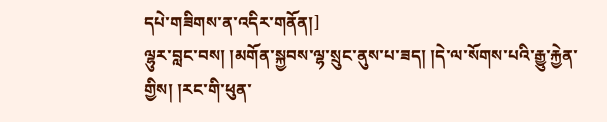དཔེ་གཟིགས་ན་འདིར་གནོན།]
ལྷུར་བླང་བས། །མགོན་སྐྱབས་ལྷ་སྲུང་ནུས་པ་ཟད། །དེ་ལ་སོགས་པའི་རྒྱུ་རྐྱེན་གྱིས། །རང་གི་ཕུན་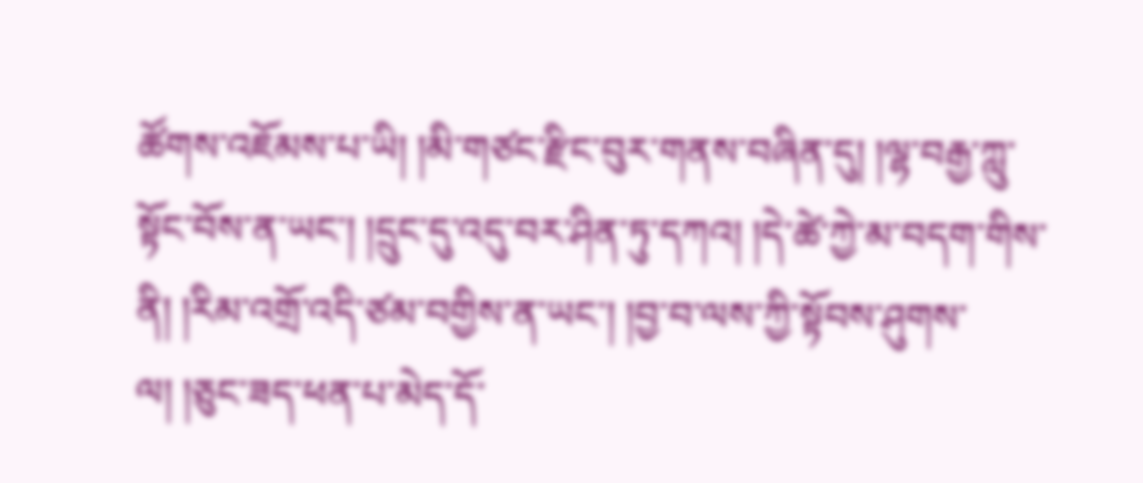ཚོགས་འཇོམས་པ་ཡི། །མི་གཙང་རྫིང་བུར་གནས་བཞིན་དུ། །ལྷ་བརྒྱ་ཀླུ་སྟོང་བོས་ན་ཡང་། །དྲུང་དུ་འདུ་བར་ཤིན་ཏུ་དཀའ། །དེ་ཚེ་ཀྱེ་མ་བདག་གིས་ནི། །རིམ་འགྲོ་འདི་ཙམ་བགྱིས་ན་ཡང་། །བྱ་བ་ལས་ཀྱི་སྟོབས་ཤུགས་ལ། །ཅུང་ཟད་ཕན་པ་མེད་དོ་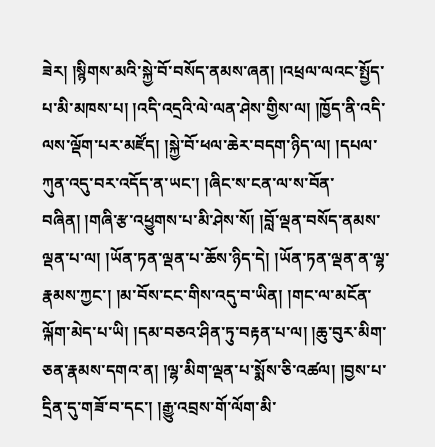ཟེར། །སྙིགས་མའི་སྐྱེ་བོ་བསོད་ནམས་ཞན། །འཕྲལ་ལའང་སྤྱོད་པ་མི་མཁས་པ། །འདི་འདྲའི་ལེ་ལན་ཤེས་གྱིས་ལ། །ཁྱོད་ནི་འདི་ལས་ལྡོག་པར་མཛོད། །སྐྱེ་བོ་ཕལ་ཆེར་བདག་ཉིད་ལ། །དཔལ་ཀུན་འདུ་བར་འདོད་ན་ཡང་། །ཞིང་ས་ངན་ལ་ས་བོན་བཞིན། །གཞི་རྩ་འཕྱུགས་པ་མི་ཤེས་སོ། །བློ་ལྡན་བསོད་ནམས་ལྡན་པ་ལ། །ཡོན་ཏན་ལྡན་པ་ཆོས་ཉིད་དེ། །ཡོན་ཏན་ལྡན་ན་ལྷ་རྣམས་ཀྱང་། །མ་བོས་ངང་གིས་འདུ་བ་ཡིན། །གང་ལ་མངོན་ལྐོག་མེད་པ་ཡི། །དམ་བཅའ་ཤིན་ཏུ་བརྟན་པ་ལ། །ཆུ་བུར་མིག་ཅན་རྣམས་དགའ་ན། །ལྷ་མིག་ལྡན་པ་སྨོས་ཅི་འཚལ། །བྱས་པ་དྲིན་དུ་གཟོ་བ་དང་། །རྒྱུ་འབྲས་གོ་ལོག་མི་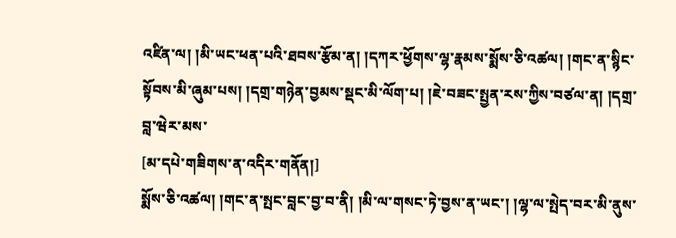འཛིན་ལ། །མི་ཡང་ཕན་པའི་ཐབས་རྩོམ་ན། །དཀར་ཕྱོགས་ལྷ་རྣམས་སྨོས་ཅི་འཚལ། །གང་ན་སྙིང་སྟོབས་མི་ཞུམ་པས། །དགྲ་གཉེན་བྱམས་སྡང་མི་ལོག་པ། །ཇེ་བཟང་སྤྱན་རས་ཀྱིས་བཙལ་ན། །དགྲ་བླ་ཝེར་མས་
[མ་དཔེ་གཟིགས་ན་འདིར་གནོན།]
སྨོས་ཅི་འཚལ། །གང་ན་སྤང་བླང་བྱ་བ་ནི། །མི་ལ་གསང་ཏེ་བྱས་ན་ཡང་། །ལྷ་ལ་སྤེད་བར་མི་ནུས་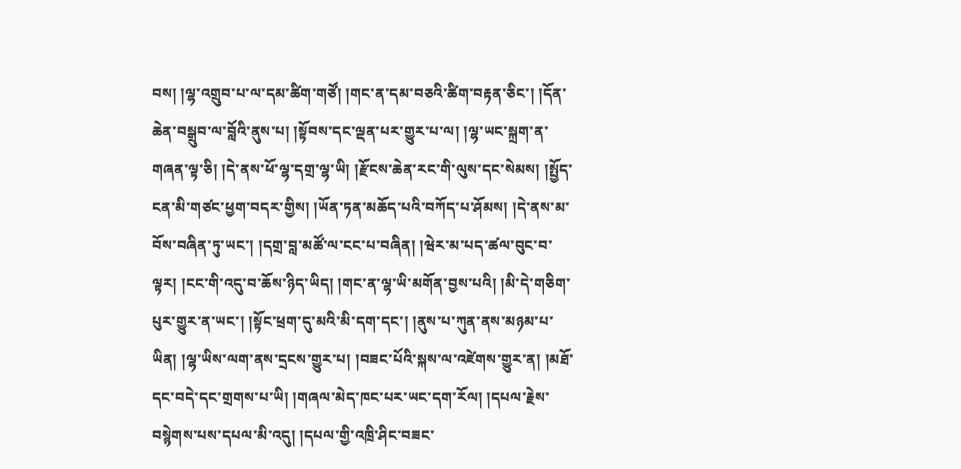བས། །ལྷ་འགྲུབ་པ་ལ་དམ་ཚིག་གཙོ། །གང་ན་དམ་བཅའི་ཚིག་བརྟན་ཅིང་། །དོན་ཆེན་བསྒྲུབ་ལ་བློའི་ནུས་པ། །སྟོབས་དང་ལྡན་པར་གྱུར་པ་ལ། །ལྷ་ཡང་སྐྲག་ན་གཞན་ལྟ་ཅི། །དེ་ནས་ཕོ་ལྷ་དགྲ་ལྷ་ཡི། །རྫོངས་ཆེན་རང་གི་ལུས་དང་སེམས། །སྤྱོད་ངན་མི་གཙང་ཕྱག་བདར་གྱིས། །ཡོན་ཏན་མཆོད་པའི་བཀོད་པ་ཤོམས། །དེ་ནས་མ་བོས་བཞིན་ཏུ་ཡང་། །དགྲ་བླ་མཚོ་ལ་ངང་པ་བཞིན། །ཝེར་མ་པད་ཚལ་བུང་བ་ལྟར། །ངང་གི་འདུ་བ་ཆོས་ཉིད་ཡིད། །གང་ན་ལྷ་ཡི་མགོན་བྱས་པའི། །མི་དེ་གཅིག་པུར་གྱུར་ན་ཡང་། །སྟོང་ཕྲག་དུ་མའི་མི་དག་དང་། །ནུས་པ་ཀུན་ནས་མཉམ་པ་ཡིན། །ལྷ་ཡིས་ལག་ནས་དྲངས་གྱུར་པ། །བཟང་པོའི་སྐས་ལ་འཛེགས་གྱུར་ན། །མཐོ་དང་བདེ་དང་གྲགས་པ་ཡི། །གཞལ་མེད་ཁང་པར་ཡང་དག་རོལ། །དཔལ་རྗེས་བསྙེགས་པས་དཔལ་མི་འདུ། །དཔལ་གྱི་འཁྲི་ཤིང་བཟང་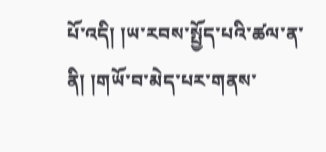པོ་འདི། །ཡ་རབས་སྤྱོད་པའི་ཚལ་ན་ནི། །གཡོ་བ་མེད་པར་གནས་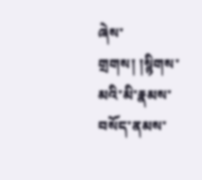ཞེས་གྲགས། །སྙིགས་མའི་མི་རྣམས་བསོད་ནམས་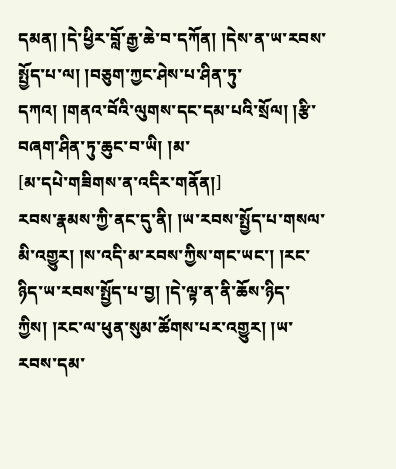དམན། །དེ་ཕྱིར་བློ་རྒྱ་ཆེ་བ་དཀོན། །དེས་ན་ཡ་རབས་སྤྱོད་པ་ལ། །བཅུག་ཀྱང་ཤེས་པ་ཤིན་ཏུ་དཀའ། །གནའ་བོའི་ལུགས་དང་དམ་པའི་སྲོལ། །རྩི་བཞག་ཤིན་ཏུ་ཆུང་བ་ཡི། །མ་
[མ་དཔེ་གཟིགས་ན་འདིར་གནོན།]
རབས་རྣམས་ཀྱི་ནང་དུ་ནི། །ཡ་རབས་སྤྱོད་པ་གསལ་མི་འགྱུར། །ས་འདི་མ་རབས་ཀྱིས་གང་ཡང་། །རང་ཉིད་ཡ་རབས་སྤྱོད་པ་བྱ། །དེ་ལྟ་ན་ནི་ཆོས་ཉིད་ཀྱིས། །རང་ལ་ཕུན་སུམ་ཚོགས་པར་འགྱུར། །ཡ་རབས་དམ་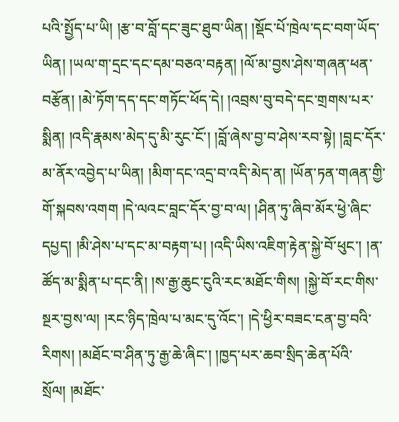པའི་སྤྱོད་པ་ཡི། །རྩ་བ་བློ་དང་ཟུང་ཐུབ་ཡིན། །སྡོང་པོ་ཁྲེལ་དང་བག་ཡོད་ཡིན། །ཡལ་ག་དྲང་དང་དམ་བཅའ་བརྟན། །ལོ་མ་བྱས་ཤེས་གཞན་ཕན་བརྩོན། །མེ་ཏོག་དད་དང་གཏོང་ཕོད་དེ། །འབྲས་བུ་བདེ་དང་གྲགས་པར་སྨིན། །འདི་རྣམས་མེད་དུ་མི་རུང་ངོ་། །བློ་ཞེས་བྱ་བ་ཤེས་རབ་སྟེ། །བླང་དོར་མ་ནོར་འབྱེད་པ་ཡིན། །མིག་དང་འདྲ་བ་འདི་མེད་ན། །ཡོན་ཏན་གཞན་གྱི་གོ་སྐབས་འགག །དེ་ལའང་བླང་དོར་བྱ་བ་ལ། །ཤིན་ཏུ་ཞིབ་མོར་ཕྱེ་ཞིང་དཔྱད། །མི་ཤེས་པ་དང་མ་བརྟག་པ། །འདི་ཡིས་འཇིག་རྟེན་སྐྱེ་བོ་ཕུང་། །ན་ཚོད་མ་སྨིན་པ་དང་ནི། །ས་རྒྱ་ཆུང་ངུའི་རང་མཐོང་གིས། །སྐྱེ་བོ་རང་གིས་སྔར་བྱས་ལ། །རང་ཉིད་ཁྲེལ་པ་མང་དུ་འོང་། །དེ་ཕྱིར་བཟང་ངན་བྱ་བའི་རིགས། །མཐོང་བ་ཤིན་ཏུ་རྒྱ་ཆེ་ཞིང་། །ཁྱད་པར་ཆབ་སྲིད་ཆེན་པོའི་སྲོལ། །མཐོང་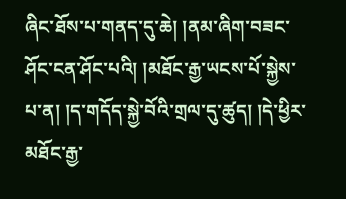ཞིང་ཐོས་པ་གནད་དུ་ཆེ། །ནམ་ཞིག་བཟང་ཤོང་ངན་ཤོང་པའི། །མཐོང་རྒྱ་ཡངས་པོ་སྐྱེས་པ་ན། །ད་གདོད་སྐྱེ་བོའི་གྲལ་དུ་ཚུད། །དེ་ཕྱིར་མཐོང་རྒྱ་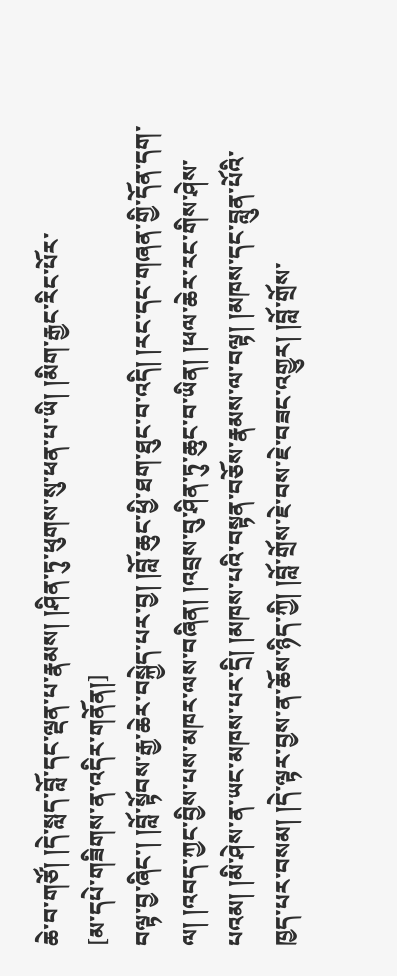ཆེ་བ་གཙོ། །དེ་སླད་བློ་དང་ལྡན་པ་རྣམས། །ཤིན་ཏུ་ཕུགས་སུ་ཕན་པ་ཡི། །མིག་རྒྱང་རིང་པོར་
[མ་དཔེ་གཟིགས་ན་འདིར་གནོན།]
བལྟ་བྱ་ཞིང་། །བློ་སྟོབས་རྒྱ་ཆེར་བསྐྱེད་པར་བྱ། །བློ་ཆུང་ཕྱི་ཐག་ཐུང་བ་འདི། །རང་དང་གཞན་གྱི་དོན་དག་ལ། །འབད་ཀྱང་བྱིས་པས་མཁར་ལས་བཞིན། །འབྲས་བུ་ཤིན་ཏུ་ཆུང་བ་ཡིན། །ཕལ་ཆེར་རང་གིས་ཤེས་པའམ། །མི་ཤེས་ན་ཡང་མཁས་པར་དྲི། །མཁས་པའི་བསྟན་བཅོས་རྣམས་ལ་བལྟ། །མཁས་དང་བླུན་པོའི་ཁྱད་པར་བསམ། །དེ་ལྟར་བྱས་ན་ཆོས་ཉིད་ཀྱི། །བློ་གྲོས་ཇེ་བས་ཇེ་བཟང་འགྱུར། །བློ་གྲོས་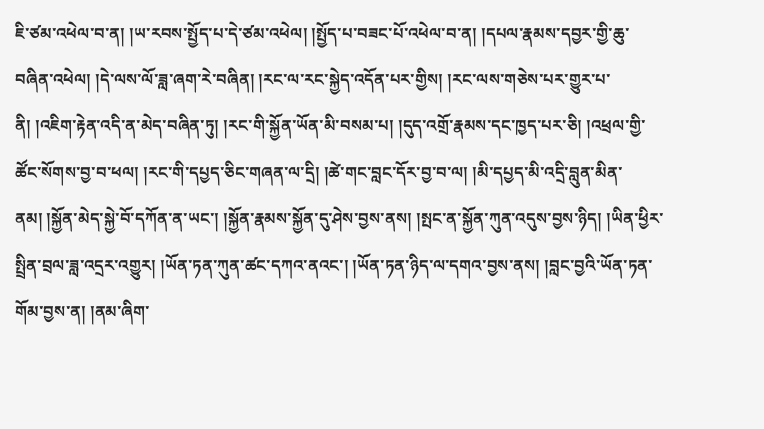ཇི་ཙམ་འཕེལ་བ་ན། །ཡ་རབས་སྤྱོད་པ་དེ་ཙམ་འཕེལ། །སྤྱོད་པ་བཟང་པོ་འཕེལ་བ་ན། །དཔལ་རྣམས་དབྱར་གྱི་ཆུ་བཞིན་འཕེལ། །དེ་ལས་ལོ་ཟླ་ཞག་རེ་བཞིན། །རང་ལ་རང་སྐྱེད་འདོན་པར་གྱིས། །རང་ལས་གཅེས་པར་གྱུར་པ་ནི། །འཇིག་རྟེན་འདི་ན་མེད་བཞིན་ཏུ། །རང་གི་སྐྱོན་ཡོན་མི་བསམ་པ། །དུད་འགྲོ་རྣམས་དང་ཁྱད་པར་ཅི། །འཕྲལ་གྱི་ཚོང་སོགས་བྱ་བ་ཕལ། །རང་གི་དཔྱད་ཅིང་གཞན་ལ་དྲི། །ཚེ་གང་བླང་དོར་བྱ་བ་ལ། །མི་དཔྱད་མི་འདྲི་བླུན་མིན་ནམ། །སྐྱོན་མེད་སྐྱེ་བོ་དཀོན་ན་ཡང་། །སྐྱོན་རྣམས་སྐྱོན་དུ་ཤེས་བྱས་ནས། །སྤང་ན་སྐྱོན་ཀུན་འདུས་བྱས་ཉིད། །ཡིན་ཕྱིར་སྤྲིན་བྲལ་ཟླ་འདྲར་འགྱུར། །ཡོན་ཏན་ཀུན་ཚང་དཀའ་ནའང་། །ཡོན་ཏན་ཉིད་ལ་དགའ་བྱས་ནས། །བླང་བྱའི་ཡོན་ཏན་གོམ་བྱས་ན། །ནམ་ཞིག་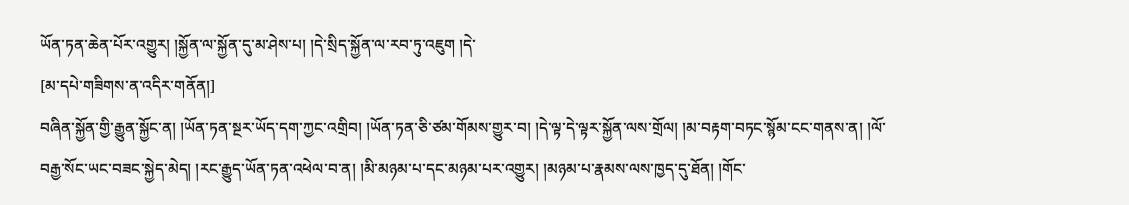ཡོན་ཏན་ཆེན་པོར་འགྱུར། །སྐྱོན་ལ་སྐྱོན་དུ་མ་ཤེས་པ། །དེ་སྲིད་སྐྱོན་ལ་རབ་ཏུ་འཇུག །དེ་
[མ་དཔེ་གཟིགས་ན་འདིར་གནོན།]
བཞིན་སྐྱོན་གྱི་རྒྱུན་སྐྱོང་ན། །ཡོན་ཏན་སྔར་ཡོད་དག་ཀྱང་འགྲིབ། །ཡོན་ཏན་ཅི་ཙམ་གོམས་གྱུར་བ། །དེ་ལྟ་དེ་ལྟར་སྐྱོན་ལས་གྲོལ། །མ་བརྟག་བཏང་སྙོམ་ངང་གནས་ན། །ལོ་བརྒྱ་སོང་ཡང་བཟང་སྐྱེད་མེད། །རང་རྒྱུད་ཡོན་ཏན་འཕེལ་བ་ན། །མི་མཉམ་པ་དང་མཉམ་པར་འགྱུར། །མཉམ་པ་རྣམས་ལས་ཁྱད་དུ་ཐོན། །གོང་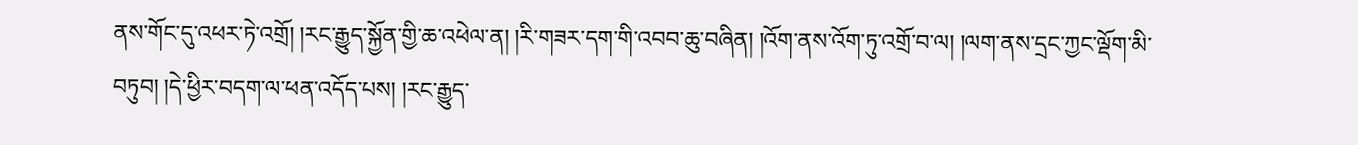ནས་གོང་དུ་འཕར་ཏེ་འགྲོ། །རང་རྒྱུད་སྐྱོན་གྱི་ཆ་འཕེལ་ན། །རི་གཟར་དག་གི་འབབ་ཆུ་བཞིན། །འོག་ནས་འོག་ཏུ་འགྲོ་བ་ལ། །ལག་ནས་དྲང་ཀྱང་ལྡོག་མི་བཏུབ། །དེ་ཕྱིར་བདག་ལ་ཕན་འདོད་པས། །རང་རྒྱུད་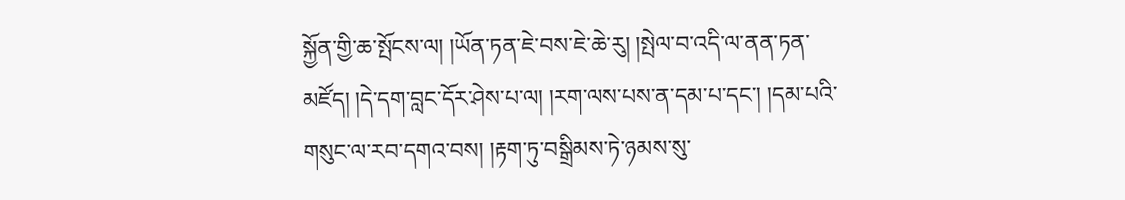སྐྱོན་གྱི་ཆ་སྤོངས་ལ། །ཡོན་ཏན་ཇེ་བས་ཇེ་ཆེ་རུ། །སྤེལ་བ་འདི་ལ་ནན་ཏན་མཛོད། །དེ་དག་བླང་དོར་ཤེས་པ་ལ། །རག་ལས་པས་ན་དམ་པ་དང་། །དམ་པའི་གསུང་ལ་རབ་དགའ་བས། །རྟག་ཏུ་བསྒྲིམས་ཏེ་ཉམས་སུ་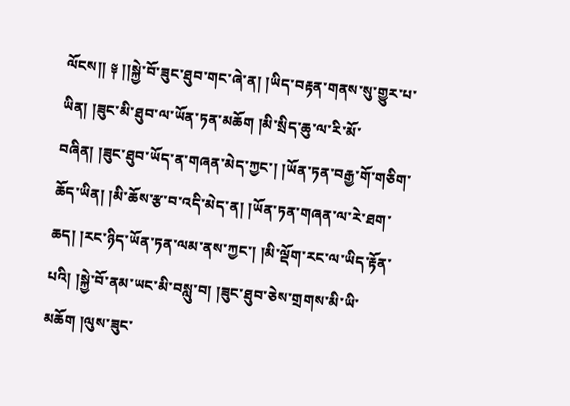ལོངས།། ༈ །།སྐྱེ་བོ་ཟུང་ཐུབ་གང་ཞེ་ན། །ཡིད་བརྟན་གནས་སུ་གྱུར་པ་ཡིན། །ཟུང་མི་ཐུབ་ལ་ཡོན་ཏན་མཆོག །མི་སྲིད་ཆུ་ལ་རི་མོ་བཞིན། །ཟུང་ཐུབ་ཡོད་ན་གཞན་མེད་ཀྱང་། །ཡོན་ཏན་བརྒྱ་གོ་གཅིག་ཆོད་ཡིན། །མི་ཆོས་རྩ་བ་འདི་མེད་ན། །ཡོན་ཏན་གཞན་ལ་རེ་ཐག་ཆད། །རང་ཉིད་ཡོན་ཏན་ལམ་ནས་ཀྱང་། །མི་ལྡོག་རང་ལ་ཡིད་རྟོན་པའི། །སྐྱེ་བོ་ནམ་ཡང་མི་བསླུ་བ། །ཟུང་ཐུབ་ཅེས་གྲགས་མི་ཡི་མཆོག །ལུས་ཟུང་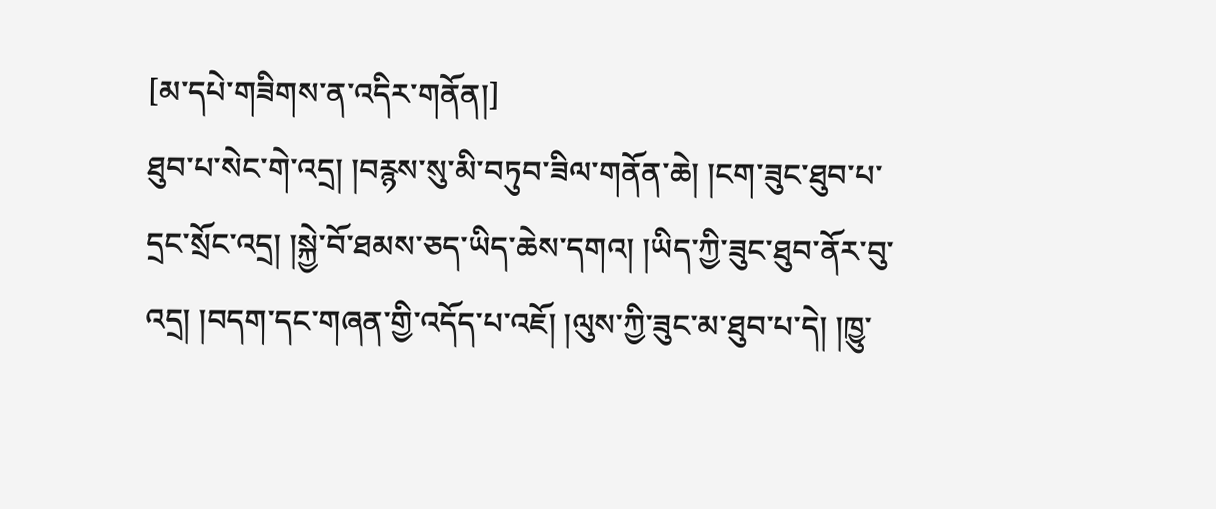[མ་དཔེ་གཟིགས་ན་འདིར་གནོན།]
ཐུབ་པ་སེང་གེ་འདྲ། །བརྙས་སུ་མི་བཏུབ་ཟིལ་གནོན་ཆེ། །ངག་ཟུང་ཐུབ་པ་དྲང་སྲོང་འདྲ། །སྐྱེ་བོ་ཐམས་ཅད་ཡིད་ཆེས་དགའ། །ཡིད་ཀྱི་ཟུང་ཐུབ་ནོར་བུ་འདྲ། །བདག་དང་གཞན་གྱི་འདོད་པ་འཇོ། །ལུས་ཀྱི་ཟུང་མ་ཐུབ་པ་དེ། །ཁྱུ་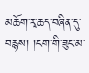མཆོག་རྭ་ཆད་བཞིན་དུ་བརྙས། །ངག་གི་ཟུང་མ་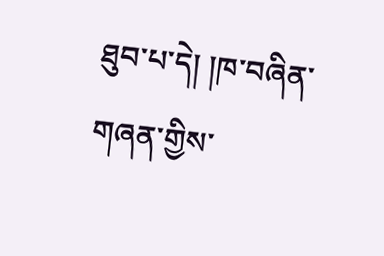ཐུབ་པ་དེ། །ཁ་བཞིན་གཞན་གྱིས་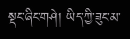སྡང་ཞིང་གཤེ། ཡིད་ཀྱི་ཟུང་མ་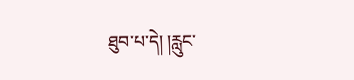ཐུབ་པ་དེ། །རླུང་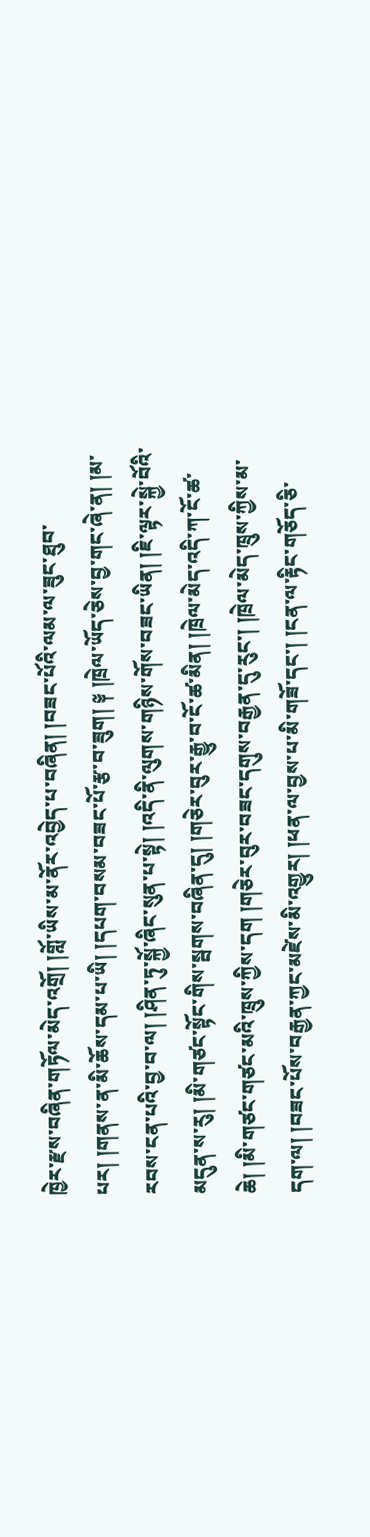ཁྱེར་རྫས་བཞིན་གཏོལ་མེད་འགྲོ། །གློ་ཡིས་མ་ནོར་འབྱེད་པ་བཞིན། །བཟང་པོའི་ལམ་ལ་ཟུང་ཐུབ་པར། །གནས་ན་མི་ཆོས་དམ་པ་ཡི། །དཔག་བསམ་བཟང་པོ་རྩ་བ་ཟུག། ༈ །ཁྲེལ་ཡོད་ཅེས་བྱ་གང་ཞེ་ན། །མ་རབས་ངན་པའི་བྱ་བ་ལ། །ཤིན་ཏུ་སྐྱོ་ཞིང་སུན་པ་སྟེ། །འདི་ནི་ལུགས་གཉིས་གོས་བཟང་ཡིན། །ཇི་ལྟར་སྐྱེ་བོའི་མདུན་ས་རུ། །མི་གཙང་སྟོང་གིས་སྦགས་བཞིན་དུ། །གཅེར་བུར་རྒྱུ་བ་ངོ་ཚ་མིན། །ཁྲེལ་མེད་འདི་ཀ་ངོ་ཚ་ཆེ། །མི་གཙང་གཙང་མའི་ཁྲུས་ཀྱིས་དག །གཅེར་བུར་བཟང་དགུས་བརྒྱན་དུ་རུང་། །ཁྲེལ་མེད་ཁྲུས་ཀྱིས་མ་དག་ལ། །བཟང་པོས་བརྒྱན་ཀྱང་མཛེས་མི་འགྱུར། །ཕན་ལ་བྱས་པ་མི་གཟོ་དང་། །ངན་ལ་རྟིང་གཅོད་ཅི་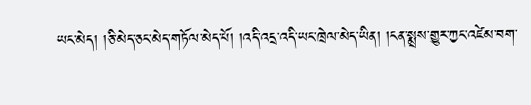ཡང་མེད། །ཅི་མེད་ཅང་མེད་གཏོལ་མེད་པོ། །འདི་འདྲ་འདི་ཡང་ཁྲེལ་མེད་ཡིན། །ངན་སྨྲས་གྱུར་ཀྱང་འཛེམ་བག་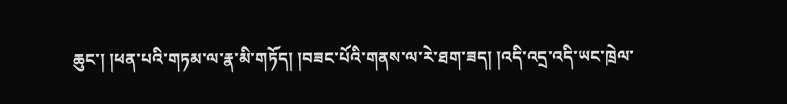ཆུང་། །ཕན་པའི་གཏམ་ལ་རྣ་མི་གཏོད། །བཟང་པོའི་གནས་ལ་རེ་ཐག་ཟད། །འདི་འདྲ་འདི་ཡང་ཁྲེལ་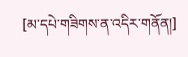[མ་དཔེ་གཟིགས་ན་འདིར་གནོན།]